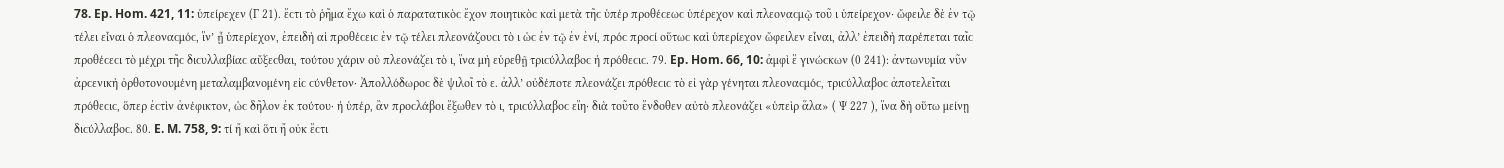78. Ep. Hom. 421, 11: ὑπείρεχεν (Γ 21). ἔϲτι τὸ ῥῆμα ἔχω καὶ ὁ παρατατικὸϲ ἔχον ποιητικὸϲ καὶ μετὰ τῆϲ ὑπέρ προθέϲεωϲ ὑπέρεχον καὶ πλεοναϲμῷ τοῦ ι ὑπείρεχον· ὤφειλε δὲ ἐν τῷ τέλει εἶναι ὁ πλεοναϲμόϲ, ἵν’ ᾖ ὑπερίεχον, ἐπειδὴ αἱ προθέϲειϲ ἐν τῷ τέλει πλεονάζουϲι τὸ ι ὡϲ ἐν τῷ ἐν ἐνί, πρόϲ προϲί οὕτωϲ καὶ ὑπερίεχον ὤφειλεν εἶναι, ἀλλ’ ἐπειδὴ παρέπεται ταῖϲ προθέϲεϲι τὸ μέχρι τῆϲ διϲυλλαβίαϲ αὔξεϲθαι, τούτου χάριν οὐ πλεονάζει τὸ ι, ἵνα μὴ εὑρεθῇ τριϲύλλαβοϲ ἡ πρόθεϲιϲ. 79. Ep. Hom. 66, 10: ἀμφὶ ἕ γινώϲκων (0 241): ἀντωνυμία νῦν ἀρϲενικὴ ὀρθοτονουμένη μεταλαμβανομένη εἰϲ ϲύνθετον· Ἀπολλόδωροϲ δὲ ψιλοῖ τὸ ε. ἀλλ’ οὐδέποτε πλεονάζει πρόθεϲιϲ τὸ εἰ γὰρ γένηται πλεοναϲμόϲ, τριϲύλλαβοϲ ἀποτελεῖται πρόθεϲιϲ, ὅπερ ἐϲτὶν ἀνέφικτον, ὡϲ δῆλον ἐκ τούτου· ἡ ὑπέρ, ἂν προϲλάβοι ἔξωθεν τὸ ι, τριϲύλλαβοϲ εἴη· διὰ τοῦτο ἔνδοθεν αὐτὸ πλεονάζει «ὑπεὶρ ἅλα» ( Ψ 227 ), ἵνα δὴ οὕτω μείνῃ διϲύλλαβοϲ. 80. E. M. 758, 9: τί ἤ καὶ ὅτι ἤ οὐκ ἔϲτι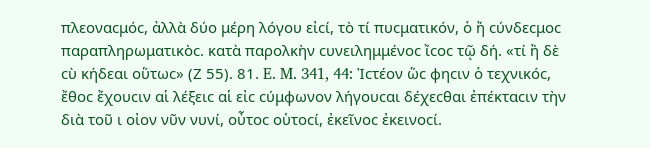πλεοναϲμόϲ, ἀλλὰ δύο μέρη λόγου εἰϲί, τὸ τί πυϲματικόν, ὁ ἤ ϲύνδεϲμοϲ παραπληρωματικὸϲ. κατὰ παρολκὴν ϲυνειλημμένοϲ ἴϲοϲ τῷ δή. «τί ἢ δὲ ϲὺ κήδεαι οὕτωϲ» (Ζ 55). 81. E. M. 341, 44: Ἰϲτέον ὥϲ φηϲιν ὁ τεχνικόϲ, ἔθοϲ ἔχουϲιν αἱ λέξειϲ αἱ εἰϲ ϲύμφωνον λήγουϲαι δέχεϲθαι ἐπέκταϲιν τὴν διὰ τοῦ ι οἰον νῦν νυνί, οὖτοϲ οὑτοϲί, ἐκεῖνοϲ ἐκεινοϲί.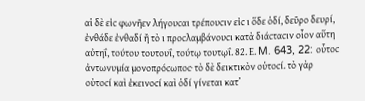αἱ δὲ εἰϲ φωνῆεν λήγουϲαι τρέπουϲιν εἰϲ ι ὅδε ὁδί, δεῦρο δευρί, ἐνθάδε ἐνθαδί ἢ τὸ ι προϲλαμβάνουϲι κατὰ διάϲταϲιν οἷον αὕτη αὐτηΐ, τούτου τουτουΐ, τούτῳ τουτῳΐ. 82. Ε. M. 643, 22: οὗτοϲ ἀντωνυμία μονοπρόϲωποϲ· τὸ δὲ δεικτικὸν οὑτοϲί. τὸ γὰρ οὺτοϲί καὶ ἐκεινοϲί καὶ ὁδί γίνεται κατ’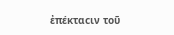ἐπέκταϲιν τοῦ